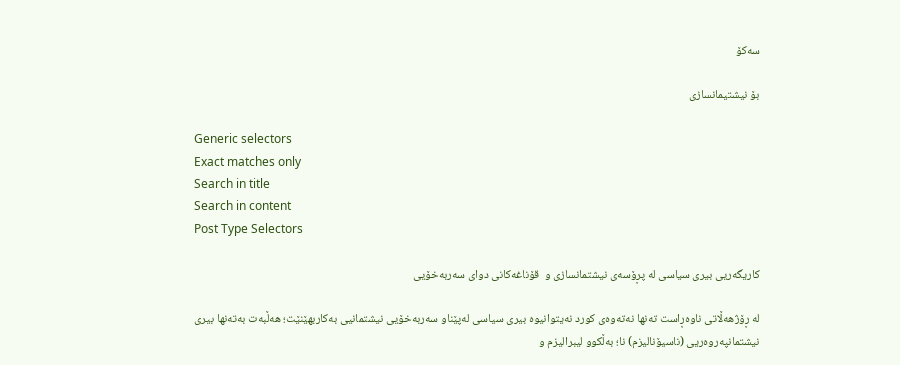سەکۆ

بۆ نیشتیمانسازی

Generic selectors
Exact matches only
Search in title
Search in content
Post Type Selectors

كاریگه‌ریی بیری سیاسی له‌ پڕۆسه‌ی نیشتمانسازی و‌  قۆناغه‌كانی دوای سه‌ربه‌خۆیی

له‌ ڕۆژهه‌ڵاتی ناوه‌ڕاست ته‌نها نه‌ته‌وه‌ی كورد نه‌یتوانیوه‌ بیری سیاسی له‌پێناو سه‌ربه‌خۆیی نیشتمانیی به‌كاربهێنێت؛ هه‌ڵبه‌ت به‌ته‌نها بیری نیشتمانپەروەریی (ناسیۆنالیزم) نا؛ به‌ڵكوو لیبرالیزم و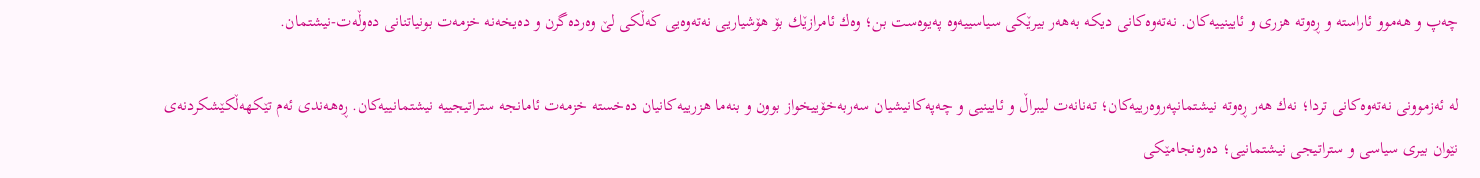چه‌پ و هه‌موو ئاراسته‌ و ڕه‌وته‌ هزری و ئایینییه‌كان. نه‌ته‌وه‌كانی دیکە به‌هه‌ر بیرێكی سیاسییه‌وه‌ په‌یوه‌ست بن؛ وه‌ك ئامرازێك بۆ هۆشیاریی نه‌ته‌وه‌یی كه‌ڵكی لێ وه‌رده‌گرن و ده‌یخه‌نه‌ خزمه‌ت بونیاتنانی ده‌وڵه‌ت-نیشتمان‌.

له‌ ئه‌زموونی نه‌ته‌وه‌كانی تردا؛ نه‌ك هه‌ر ڕه‌وته‌ نیشتمانپەروەرییەکان؛ ته‌نانه‌ت لیبراڵ و ئایینیی و چه‌په‌كانیشیان سه‌ربه‌خۆییخواز بوون و بنه‌ما‌ هزرییه‌كانیان ده‌خسته‌ خزمه‌ت ئامانجه‌ ستراتیجییه‌ نیشتمانییەکان. ڕه‌هه‌ندی ئه‌م تێكهه‌ڵكێشكردنه‌ی نێوان بیری سیاسی و ستراتیجی نیشتمانیی؛ ده‌ره‌نجامێكی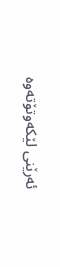ئه‌رێنی لێكه‌وتۆته‌وه‌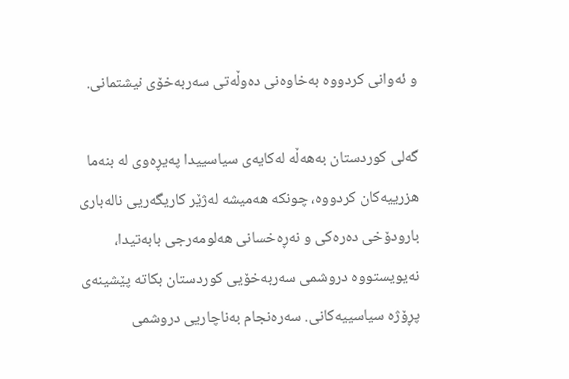و ئه‌وانی كردووه‌ به‌خاوه‌نی ده‌وڵه‌تی سه‌ربه‌خۆی نیشتمانی.

گەلی كوردستان به‌هه‌ڵه‌ له‌كایه‌ی سیاسییدا په‌یڕه‌وی له‌ بنه‌ما هزرییه‌كان كردووه‌، چونكه‌ هه‌میشه‌ له‌ژێر كاریگه‌ریی ناله‌باری بارودۆخی ده‌ره‌كی و نه‌ڕه‌خسانی هه‌لومه‌رجی بابه‌تیدا، نه‌یویستووه دروشمی سه‌ربه‌خۆیی كوردستان بکاته‌ پێشینه‌ی پڕۆژه‌ سیاسییه‌كانی. سه‌ره‌نجام به‌ناچاریی دروشمی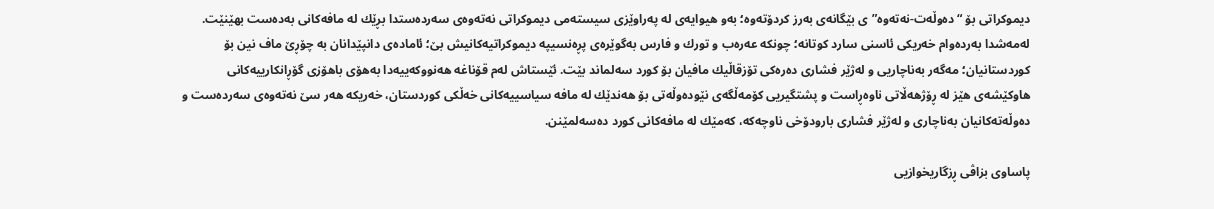دیموكراتی بۆ “ده‌وڵه‌ت-نه‌ته‌وه‌”ی بێگانه‌ی به‌رز كردۆته‌وه‌؛ به‌و هیوایه‌ی له‌ په‌راوێزی سیستەمی دیموكراتی نه‌ته‌وه‌ی سه‌رده‌ستدا بڕێك له‌ مافه‌كانی به‌ده‌ست بهێنێت. له‌مه‌شدا به‌رده‌وام خه‌ریكی ئاسنی سارد كوتانه‌؛ چونكه‌ عه‌ره‌ب و تورك و فارس به‌گوێره‌ی پڕه‌نسیپه‌ دیموكراتیه‌كانیش بێ؛ ئاماده‌ی دانپێدانان به‌ چۆڕێ ماف نین بۆ كوردستانیان؛ مه‌گه‌ر به‌ناچاریی و له‌ژێر فشاری ده‌ره‌كی تۆزقاڵیك مافیان بۆ كورد سه‌لماند بێت. ئێستاش له‌م قۆناغه‌ هه‌نووكه‌ییه‌دا به‌هۆی باهۆزی گۆڕانكارییه‌كانی هاوكێشه‌ی هێز له‌ ڕۆژهه‌ڵاتی ناوه‌ڕاست و پشتگیریی كۆمه‌ڵگه‌ی نێوده‌وڵه‌تی بۆ هه‌ندێك له‌ مافه‌ سیاسییه‌كانی خەڵکی كوردستان، خه‌ریكه‌ هه‌ر سێ نه‌ته‌وه‌ی‌ سه‌رده‌ست و ده‌وڵه‌ته‌كانیان به‌ناچاری و له‌ژێر فشاری بارودۆخی ناوچه‌كه،‌ كه‌مێك له ‌مافه‌كانی كورد ده‌سه‌لمێنن.

پاساوی بزاڤی ڕزگاریخوازیی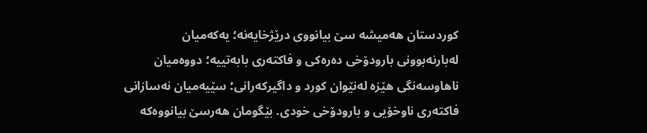كوردستان هه‌میشه‌ سێ بیانووی درێژخایه‌نه‌؛ یه‌كه‌میان له‌بارنه‌بوونی بارودۆخی ده‌ره‌كی و فاكته‌ری بابه‌تییه‌؛ دووه‌میان ناهاوسه‌نگی هێزه‌ له‌نێوان كورد و داگیركه‌رانی؛ سێیه‌میان نه‌سازانی فاكته‌ری ناوخۆیی و بارودۆخی خودی. بێگومان هه‌رسێ بیانووه‌كه‌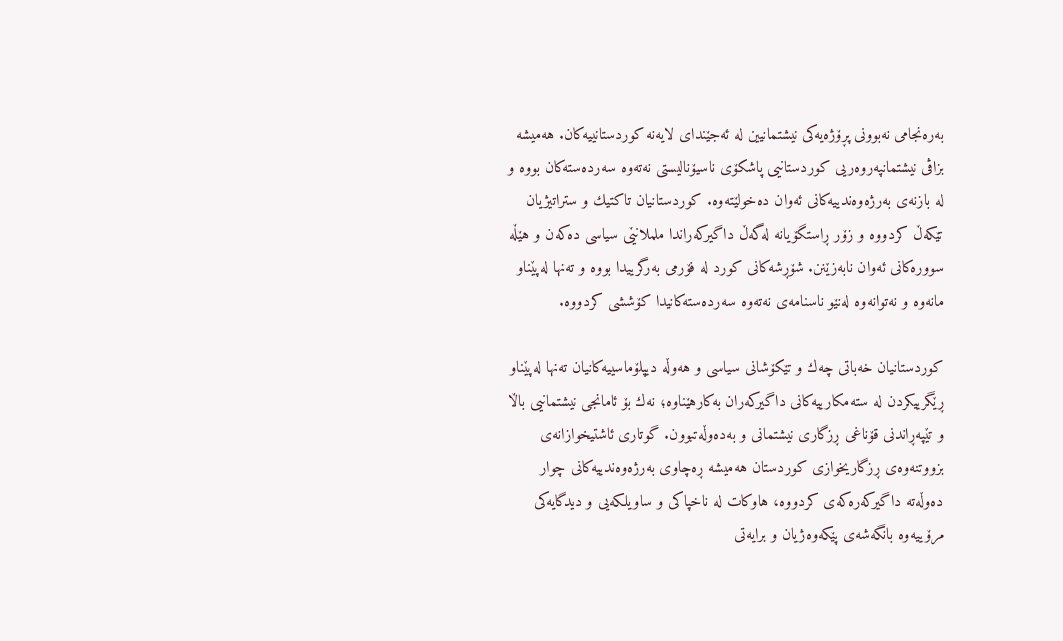به‌ره‌نجامی نه‌بوونی پڕۆژه‌یه‌كی نیشتمانیین له‌ ئه‌جێندای لایه‌نه‌ كوردستانییه‌كان. هه‌میشه‌ بزاڤی نیشتمانپەروەریی كوردستانیی پاشكۆی ناسیۆنالیستی نه‌ته‌وه‌ سه‌رده‌سته‌كان بووه‌ و له‌ بازنه‌ی به‌رژه‌وه‌ندییه‌كانی ئه‌وان ده‌خولێته‌وه‌‌. كوردستانیان تاكتیك و ستراتیژیان تێكه‌ڵ كردووه‌ و زۆر ڕاستگۆیانه‌ له‌گه‌ڵ داگیركه‌راندا ململانێی سیاسی ده‌كەن و هێڵه‌ سووره‌كانی ئه‌وان نابه‌زێنن. شۆڕشه‌كانی كورد له ‌فۆرمی به‌رگرییدا بووه‌ و ته‌نها له‌پێناو مانه‌وه‌ و نه‌توانه‌وه‌ له‌نێو ناسنامەی نه‌ته‌وه‌ سه‌رده‌سته‌كانیدا كۆششی كردووه‌.

كوردستانیان خه‌باتی چه‌ك و تێكۆشانی سیاسی و هه‌وڵه‌ دیپلۆماسییه‌كانیان ته‌نها له‌پێناو ڕێگرییکردن لە سته‌مكارییه‌كانی داگیركه‌ران به‌كارهێناوه‌؛ نه‌ك بۆ ئامانجی نیشتمانیی باڵا و تێپه‌ڕاندنی قۆناغی ڕزگاری نیشتمانی و به‌ده‌وڵه‌تبوون. گوتاری ئاشتیخوازانه‌ی بزووتنه‌وه‌ی ڕزگاریخوازی كوردستان هه‌میشه‌ ڕه‌چاوی به‌رژه‌وه‌ندییه‌كانی چوار ده‌وڵه‌ته‌ داگیركه‌ره‌كه‌ی كردووه‌، هاوكات له‌ ناخپاكی و ساویلكه‌یی و ‌دیدگایه‌كی مرۆییه‌وه‌ بانگه‌شه‌ی پێكه‌وه‌ژیان و برایه‌تی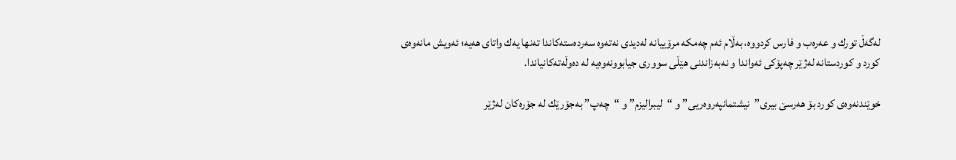له‌گه‌ڵ تورك و عه‌ره‌ب و فارس كردووه‌، به‌ڵام ئه‌م چه‌مكه‌ مرۆییانه‌ له‌دیدی نه‌ته‌وه‌ سه‌رده‌سته‌كاندا ته‌نها یه‌ك واتای هه‌یه‌؛ ئه‌ویش مانه‌وه‌ی كورد و کوردستانە له‌ژێر چه‌پۆكی ئه‌واندا و نه‌به‌زاندنی هێڵی سووری جیابوونه‌وه‌یه‌ له‌ ده‌وڵه‌ته‌كانیاندا.

خوێندنه‌وه‌ی كورد بۆ هه‌رسێ بیری”نیشتمانپەروەریی” و “لیبرالیزم” و “چه‌پ” به‌جۆرێك له‌ جۆره‌كان له‌ژێر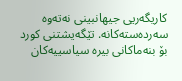كاریگه‌ریی جیهانبینی نه‌ته‌وه‌ سه‌رده‌سته‌كانه‌. تێگه‌یشتنی كورد بۆ بنه‌ماكانی بیره‌ سیاسییه‌كان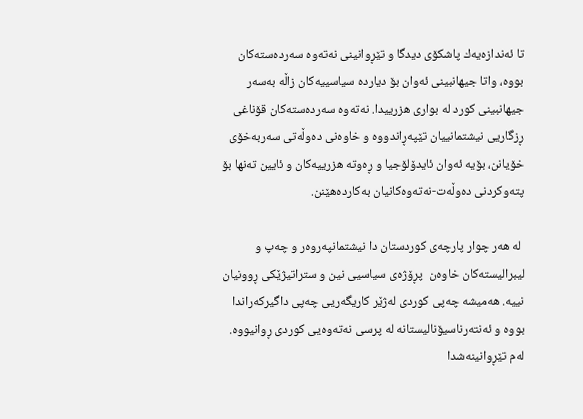تا ئه‌ندازه‌یه‌ك پاشكۆی دیدگا و تێڕوانینی نه‌ته‌وه‌ سه‌رده‌سته‌كان بووه‌، واتا جیهانبینی ئه‌وان بۆ دیارده‌ سیاسییه‌كان زاڵه‌ به‌سه‌ر جیهانبینی كورد له‌ بواری هزرییدا. نه‌ته‌وه‌ سه‌رده‌سته‌كان قۆناغی ڕزگاریی نیشتمانییان تێپه‌ڕاندووه‌ و خاوه‌نی ده‌وڵه‌تی سه‌ربه‌خۆی خۆیانن، بۆیه‌ ئه‌وان ئایدۆلۆجیا و ڕه‌وته‌ هزرییه‌كان و ئایین ته‌نها بۆ پته‌وكردنی ده‌وڵه‌ت-نه‌ته‌وه‌كانیان به‌كارده‌هێنن.

 له ‌هه‌ر چوار پارچه‌ی كوردستان دا نیشتمانپەروەر و چه‌پ و لیبرالیسته‌كان خاوه‌ن  پڕۆژه‌ی سیاسیی نین و ستراتیژێكی ڕوونیان نییه‌. هه‌میشه‌ چه‌پی كوردی له‌ژێر كاریگه‌ریی چه‌پی داگیركه‌راندا بووه‌‌ و ئه‌نته‌رناسیۆنالیستانه‌ له‌ پرسی نه‌ته‌وه‌یی کوردی ڕوانیووه‌. له‌م تێڕوانینه‌شدا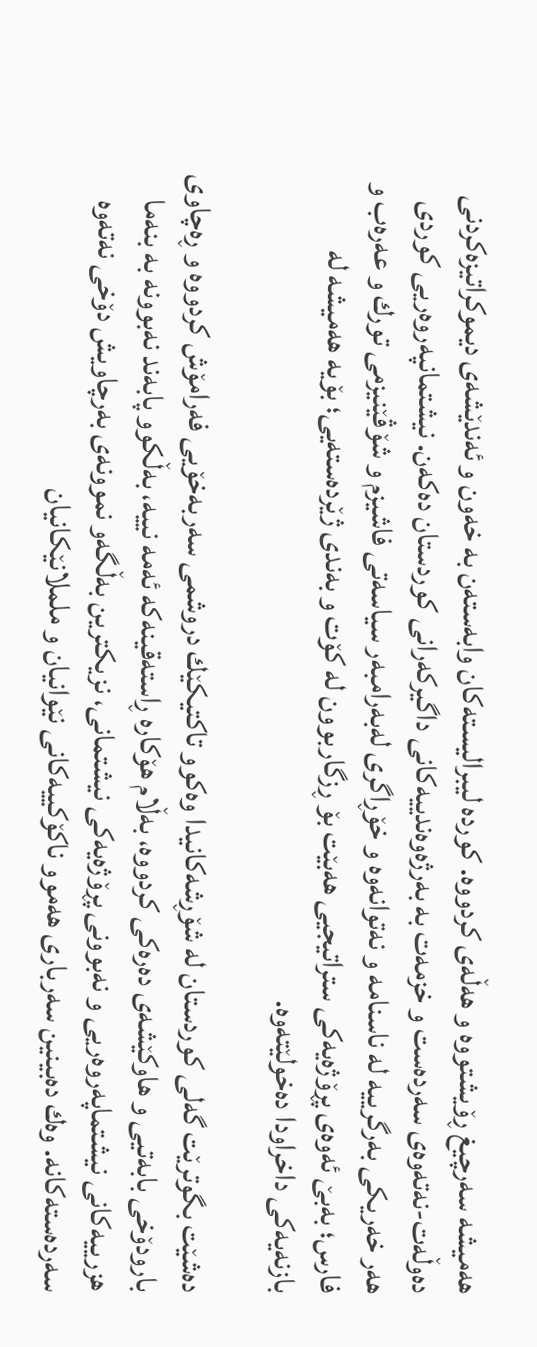هه‌میشه‌ سه‌رچیغ ڕۆیشتووه و هه‌ڵه‌ی كردووه‌‌. كورده‌ لیبرالیسته‌كان وابه‌سته‌ن به‌ خه‌ون و ئه‌ندێشه‌ی دیموكراتیزه‌كردنی ده‌وڵه‌ت-نه‌ته‌وه‌ی سه‌رده‌ست و خزمه‌ت به‌ به‌رژه‌وه‌ندییه‌كانی داگیركه‌رانی كوردستان ده‌كه‌ن. نیشتمانپەروەریی كوردی هه‌ر خه‌ریكی به‌رگرییه‌ له‌ ناسنامە و نه‌توانه‌وه‌ و خۆڕاگری له‌به‌رامبه‌ر سیاسه‌تی فاشیزم و شۆڤێنیزمی تورك و عه‌ره‌ب و فارس؛ به‌بێ ئه‌وه‌ی پڕۆژه‌یه‌كی ستراتیجیی هه‌بێت بۆ ڕزگاربوون له‌ كۆت و به‌ندی ژێرده‌سته‌یی؛ بۆیه‌ هه‌میشه‌ له‌ بازنه‌یه‌كی داخراودا ده‌خولێته‌وه‌.

ده‌شێت بگوترێت گەلی كوردستان له‌ شۆڕشه‌كانیدا وه‌كوو تاكتیكێك دروشمی سه‌ربه‌خۆیی فه‌رامۆش كردووه‌ و ڕه‌چاوی بارودۆخی بابه‌تیی و هاوكێشه‌ی ده‌ره‌كی كردووه‌، به‌ڵام هۆكاره‌ ڕاسته‌قینه‌كه‌ ئه‌مه‌ نییه‌، به‌ڵكوو پابه‌ند نه‌بوونه‌ به‌ بنه‌ما هزرییه‌كانی نیشتماپەروەریی و نه‌بوونی پڕۆژه‌یه‌كی نیشتمانی، نزیكترین به‌ڵگه‌و نموونه‌ی به‌رچاویش دۆخی نه‌ته‌وه‌ سه‌رده‌سته‌كانه‌. وه‌ك ده‌بینین سه‌رباری هه‌موو ناكۆكییه‌كانی نێوانیان و ململانێكانیان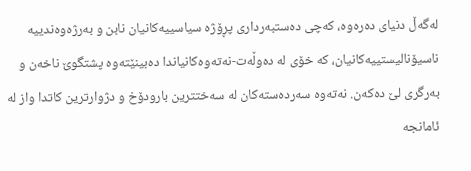له‌گه‌ڵ دنیای ده‌ره‌وه‌، كه‌چی ده‌ستبه‌رداری پڕۆژه‌ سیاسییه‌كانیان نابن و به‌رژه‌وه‌ندییه‌ ناسیۆنالیستییه‌كانیان، كه‌ خۆی له‌ ده‌وڵه‌ت-نه‌ته‌وه‌كانیاندا ده‌بینێته‌وه‌ پشتگوێ ناخه‌ن و به‌رگری لێ ده‌كه‌ن. نه‌ته‌وه‌ سه‌رده‌سته‌كان له‌ سه‌ختترین بارودۆخ و دژوارترین كاتدا واز له‌ ئامانجه‌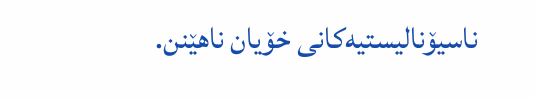ناسیۆنالیستیه‌كانی خۆیان ناهێنن.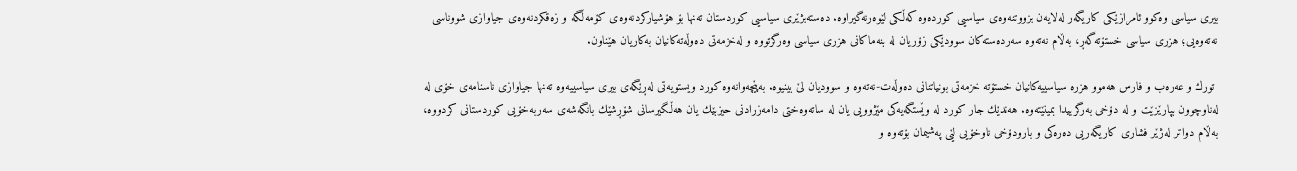بیری سیاسی وه‌كوو ئامرازێكی كاریگه‌ر له‌لایه‌ن بزووتنه‌وه‌ی سیاسیی كورده‌وه‌ كه‌ڵكی لێوه‌رنه‌گیراوه‌. ده‌سته‌بژێری سیاسیی كوردستان ته‌نها بۆ هۆشیاركردنه‌وه‌ی كۆمه‌ڵگه‌ و زه‌قكردنه‌وه‌ی جیاوازی شووناسی نه‌ته‌وه‌یی؛ هزری سیاسی خستۆته‌گه‌ڕ‌، به‌ڵام نه‌ته‌وه‌ سه‌رده‌سته‌كان سوودێكی زۆریان له‌ بنه‌ماكانی هزری سیاسی وه‌رگرتووه‌ و له‌خزمه‌تی ده‌وڵه‌ته‌كانیان به‌كاریان هێناون.

 تورك و عه‌ره‌ب و فارس هه‌موو هزره‌ سیاسییه‌كانیان خستۆته‌ خزمه‌تی بونیاتنانی ده‌وڵه‌ت-نه‌ته‌وه‌ و سوودیان لێ بینیوه‌. به‌پێچه‌وانه‌وه‌ كورد ویستویه‌تی له‌ڕێگه‌ی بیری سیاسییه‌وه‌ ته‌نها جیاوازی ناسنامەی خۆی له‌ له‌ناوچوون بپارێزێت و له‌ دۆخی به‌رگرییدا بمینێته‌وه‌. هه‌ندێك جار كورد له‌ وێستگه‌یه‌كی مێژوویی یان له ‌ساته‌وه‌ختی دامه‌زرادنی حیزبێك یان هه‌ڵگیرسانی شۆڕشێك بانگه‌شه‌ی سه‌ربه‌خۆیی كوردستانی كردووه‌، به‌ڵام دواتر له‌ژێر فشاری كاریگه‌ریی ده‌ره‌كی و بارودۆخی ناوخۆیی لێی په‌شیمان بۆته‌وه‌ و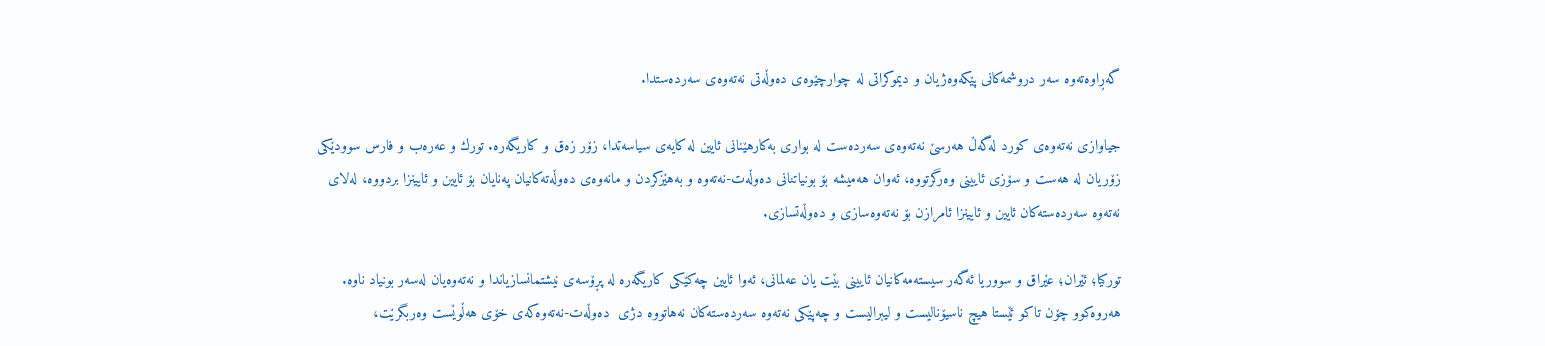گه‌ڕاوه‌ته‌وه‌ سه‌ر دروشمه‌كانی پێكه‌وه‌ژیان و دیموكراتی له ‌چوارچێوه‌ی ده‌وڵه‌تی نه‌ته‌وه‌ی سه‌رده‌ستدا.

جیاوازی نه‌ته‌وه‌ی كورد له‌گه‌ڵ هه‌رسێ نه‌ته‌وه‌ی سه‌رده‌ست له‌ بواری به‌كارهێنانی ئایین له ‌كایه‌ی سیاسه‌تدا، زۆر زه‌ق و كاریگه‌ره‌. تورك و عه‌ره‌ب و فارس سوودێكی زۆریان له‌ هه‌ست و سۆزی ئایینی وه‌رگرتووه،‌ ئه‌وان هه‌میشه‌ بۆ بونیاتنانی ده‌وڵه‌ت-نه‌ته‌وه‌ و به‌هێزكردن و مانه‌وه‌ی ده‌وڵه‌ته‌كانیان په‌نایان بۆ ئایین و ئایینزا بردووه، له‌لای نه‌ته‌وه‌ سه‌رده‌سته‌كان ئایین و ئایینزا ئامرازن بۆ نه‌ته‌وه‌سازی و ده‌وڵه‌تسازی.

توركیا؛ ئێران؛ عێراق و سووریا ئه‌گه‌ر سیستەمه‌كانیان ئایینی بێت یان عه‌لمانی، ئه‌وا ئایین چه‌كێكی كاریگه‌ره‌ له‌ پڕۆسه‌ی نیشتمانسازیاندا و نه‌ته‌وه‌یان له‌سه‌ر بونیاد ناوه‌. هه‌روه‌كوو چۆن تاكو ئێستا هیچ ناسیۆنالیست و لیبرالیست و چه‌پێكی نه‌ته‌وه‌ سه‌رده‌سته‌كان نه‌هاتووه‌ دژی  ده‌وڵه‌ت-نه‌ته‌وه‌كه‌ی خۆی هه‌ڵوێست وه‌ربگرێت،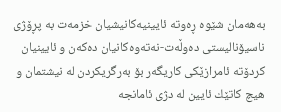به‌هه‌مان شێوه‌ ڕه‌وته‌ ئایینیه‌كانیشیان خزمه‌ت به‌ پڕۆژی ناسیۆنالیستی ده‌وڵه‌ت-نه‌ته‌وه‌كانیان‌ ده‌كه‌ن و ئایینیان كردۆته‌ ئامرازێكی كاریگه‌ر بۆ به‌رگریكردن له‌ نیشتمان و هیچ كاتێك ئایین له ‌دژی ئامانجه‌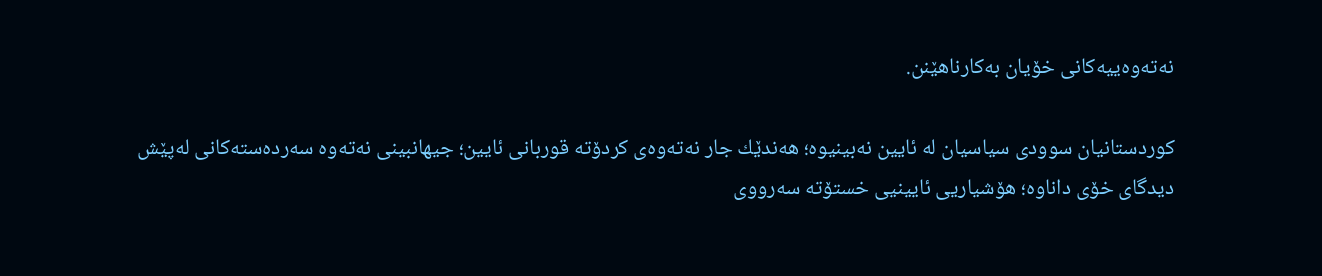نه‌ته‌وه‌ییه‌كانی خۆیان به‌كارناهێنن.

كوردستانیان سوودی سیاسیان له‌ ئایین نه‌بینیوه‌؛ هه‌ندێك جار نه‌ته‌وه‌ی كردۆته‌ قوربانی ئایین؛ جیهانبینی نه‌ته‌وه‌ سه‌رده‌سته‌كانی له‌پێش دیدگای خۆی داناوه‌؛ هۆشیاریی ئایینیی خستۆته‌ ‌سه‌رووی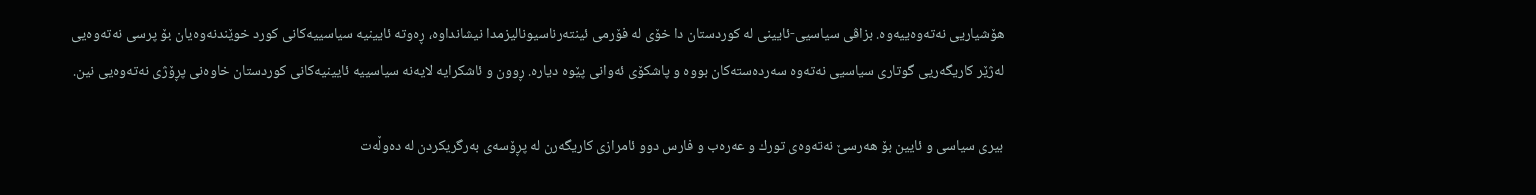هۆشیاریی نه‌ته‌وه‌ییه‌وه‌‌. بزاڤی سیاسیی-ئایینی له كوردستان دا خۆی له‌ ‌فۆرمی ئینتەرناسیونالیزمدا‌ نیشانداوه‌‌، ڕه‌وته‌ ئایینیه‌ سیاسییه‌كانی كورد خوێندنه‌وه‌یان بۆ پرسی نه‌ته‌وه‌یی له‌ژێر كاریگه‌ریی گوتاری سیاسیی نه‌ته‌وه‌ سه‌رده‌سته‌كان بووه‌ و پاشكۆی ئه‌وانی پێوه‌ دیاره‌. ڕوون و ئاشكرایه‌ لایه‌نه‌ سیاسییه‌ ئایینیه‌كانی كوردستان خاوه‌نی پڕۆژی نه‌ته‌وه‌یی نین.

بیری سیاسی و ئایین بۆ هه‌رسێ نه‌ته‌وه‌ی تورك و عه‌ره‌ب و فارس دوو ئامرازی كاریگه‌رن له‌ پڕۆسه‌ی به‌رگریكردن له‌ ده‌وڵه‌ت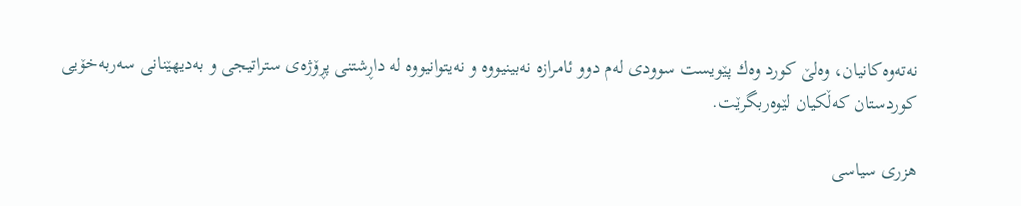نه‌ته‌وه‌كانیان، وه‌لێ كورد وه‌ك پێویست سوودی له‌م دوو ئامرازه نه‌بینیووه‌ و نه‌یتوانیووه‌ له‌ داڕشتنی پڕۆژه‌ی ستراتیجی و به‌دیهێنانی سه‌ربه‌خۆیی كوردستان كه‌ڵكیان لێوه‌ربگرێت.

هزری سیاسی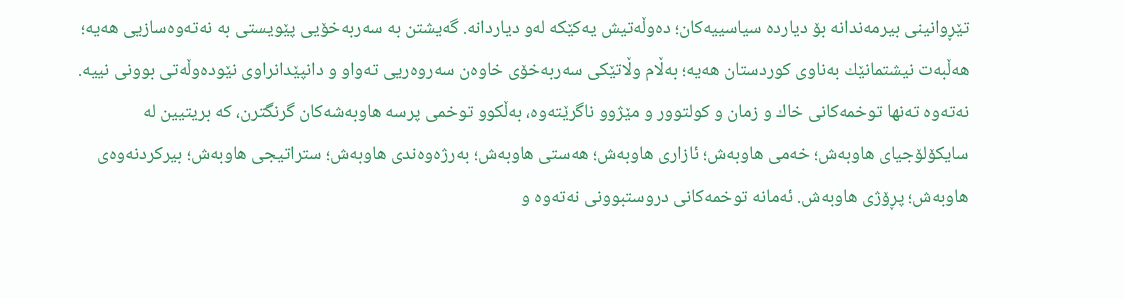تێڕوانینی بیرمه‌ندانه‌ بۆ دیارده‌ سیاسییه‌كان؛ ده‌وڵه‌تیش یه‌كێكه‌ له‌و‌ دیاردانه‌. گه‌یشتن به ‌سه‌ربه‌خۆیی پێویستی به‌ نه‌ته‌وه‌سازیی هه‌یه‌؛ هه‌ڵبه‌ت نیشتمانێك به‌ناوی كوردستان هه‌یه‌؛ به‌ڵام وڵاتێكی سه‌ربه‌خۆی خاوه‌ن سه‌روه‌ریی ته‌واو و دانپێدانراوی نێوده‌وڵه‌تی بوونی نییه‌. نه‌ته‌وه‌ ‌ته‌نها توخمه‌كانی خاك و زمان و كو‌لتوور و مێژوو ناگرێته‌وه‌، به‌ڵكوو توخمی پرسه‌ هاوبه‌شه‌كان گرنگترن، كه‌ بریتیین له‌ سایكۆلۆجیای هاوبه‌ش؛ خه‌می هاوبه‌ش؛ ئازاری هاوبه‌ش؛ هه‌ستی هاوبه‌ش؛ به‌رژه‌وه‌ندی هاوبه‌ش؛ ستراتیجی هاوبه‌ش؛ بیركردنه‌وه‌ی هاوبه‌ش؛ پڕۆژی هاوبه‌ش. ئه‌مانه‌ توخمه‌كانی دروستبوونی نه‌ته‌وه ‌و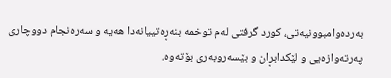به‌رده‌وامبوونیه‌تی، كورد گرفتی له‌م توخمه‌ بنه‌ڕه‌تییانه‌دا هه‌یه‌ و سه‌ره‌نجام دووچاری په‌رته‌وازه‌یی و لێكدابڕان و بێسه‌روبه‌ری بۆته‌وه‌.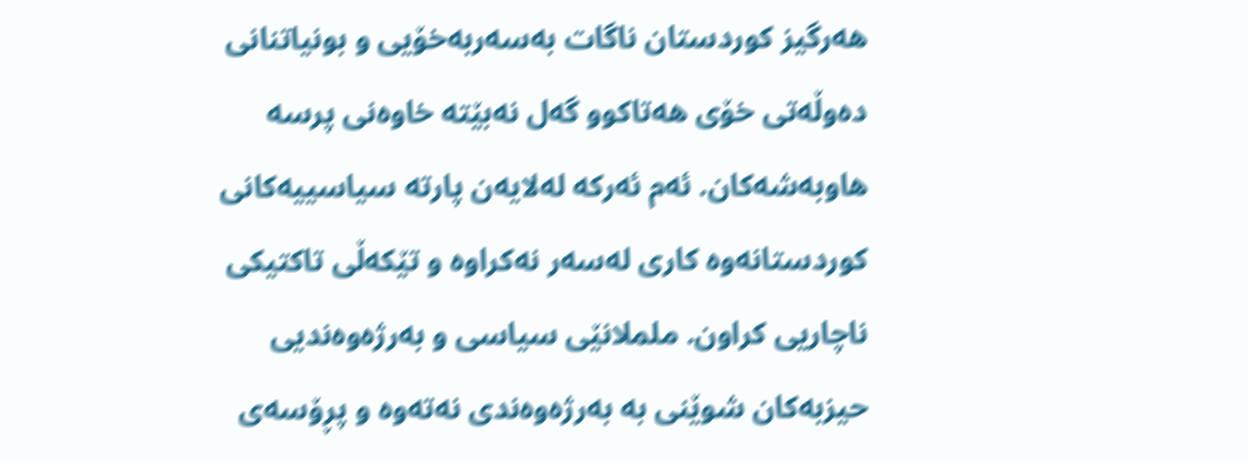هه‌رگیز كوردستان ناگات به‌سه‌ربه‌خۆیی و بونیاتنانی ده‌وڵه‌تی خۆی هه‌تاكوو گەل‌ نه‌بێته‌ خاوه‌نی پرسه‌ هاوبه‌شه‌كان. ئه‌م ئه‌ركه‌ له‌لایه‌ن پارته‌ سیاسییه‌كانی كوردستانه‌وه‌ كاری له‌سه‌ر نه‌كراوه‌ و تێكه‌ڵی تاكتیكی ناچاریی كراون. ململانێی سیاسی و به‌رژه‌وه‌ندیی حیزبه‌كان شوێنی به‌ به‌رژه‌وه‌ندی نه‌ته‌وه‌ و پڕۆسه‌ی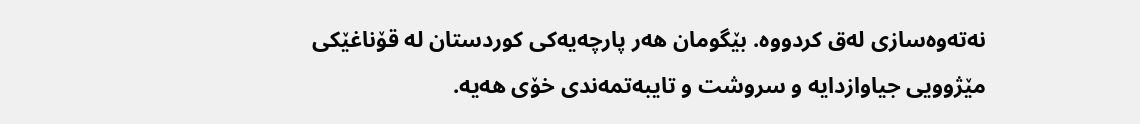نه‌ته‌وه‌سازی له‌ق كردووه‌. بێگومان هه‌ر پارچه‌یه‌كی كوردستان له ‌قۆناغێكی مێژوویی جیاوازدایه‌ و سروشت و تایبه‌تمه‌ندی خۆی هه‌یه‌.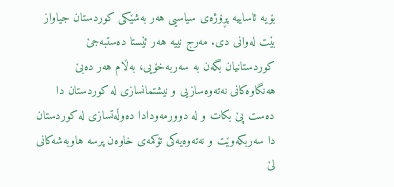بۆیه‌ ئاساییه‌ پڕۆژه‌ی سیاسیی هه‌ر به‌شێكی كوردستان جیاواز بێت له‌وانی دی. مه‌رج نییه‌ هه‌ر ئێستا ده‌ستبه‌جێ کوردستانیان‌ بگەن بە‌ سه‌ربه‌خۆیی، به‌ڵام هه‌ر ده‌بێ هه‌نگاوه‌كانی نه‌ته‌وه‌سازیی و نیشتمانسازی له‌ كوردستان دا ده‌ست پێ بكات و له ‌دوورمه‌ودادا دەوڵەتسازی له‌ كوردستان دا سه‌ربكه‌وێت و نه‌ته‌وه‌یه‌كی تۆكمه‌ی خاوه‌ن پرسه‌ هاوبه‌شه‌كانی لێ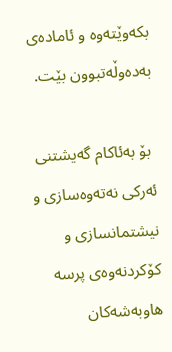بكه‌وێته‌وه‌ و ئاماده‌ی به‌ده‌وڵه‌تبوون بێت.

 بۆ به‌ئاكام گه‌یشتنی ئه‌ركی نه‌ته‌وه‌سازی و نیشتمانسازی و كۆكردنه‌وه‌ی پرسه‌ هاوبه‌شه‌كان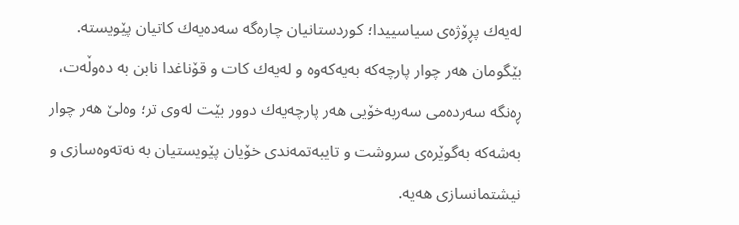له‌یه‌ك پڕۆژه‌ی سیاسییدا؛ كوردستانیان چاره‌گه‌ سه‌ده‌یه‌ك كاتیان پێویسته‌‌. بێگومان هه‌ر چوار پارچه‌كه‌ به‌یه‌كه‌وه‌ و له‌یه‌ك كات و قۆناغدا نابن به‌ ده‌وڵه‌ت، ڕه‌نگه‌ سه‌رده‌می سه‌ربه‌خۆیی هه‌ر پارچه‌یه‌ك دوور بێت له‌وی تر؛ وه‌لێ هه‌ر چوار به‌شه‌كه‌ به‌گوێره‌ی سروشت و تایبه‌تمه‌ندی خۆیان پێویستیان به‌ نه‌ته‌وه‌سازی و نیشتمانسازی هه‌یه‌.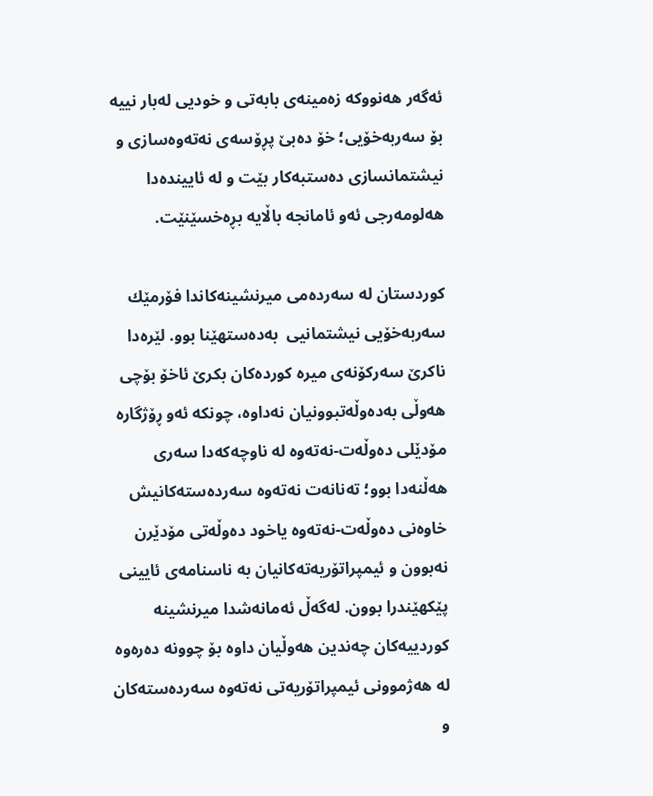ئه‌گه‌ر هه‌نووكه‌ زه‌مینه‌ی بابه‌تی و خودیی له‌بار نییه‌ بۆ سه‌ربه‌خۆیی؛ خۆ ده‌بێ پڕۆسه‌ی نه‌ته‌وه‌سازی و نیشتمانسازی ده‌ستبه‌كار بێت و له‌ ئایینده‌دا هه‌لومه‌رجی ئه‌و ئامانجه‌ باڵایه‌ بڕه‌خسێنێت.

كوردستان له‌ سه‌رده‌می میرنشینه‌كاندا فۆرمێك سه‌ربه‌خۆیی نیشتمانیی  به‌ده‌ستهێنا بوو. لێره‌دا ناكرێ سه‌ركۆنه‌ی میره‌ كورده‌كان بكرێ ئاخۆ بۆچی هه‌وڵی به‌ده‌وڵه‌تبوونیان نه‌داوه‌، چونكه‌ ئه‌و ڕۆژگاره‌ مۆدێلی ده‌وڵه‌ت-نه‌ته‌وه‌ له‌ ناوچه‌كه‌دا سه‌ری هه‌ڵنه‌دا بوو؛ ته‌نانه‌ت نه‌ته‌وه‌ سه‌رده‌سته‌كانیش خاوه‌نی ده‌وڵه‌ت-نه‌ته‌وه‌ یاخود ده‌وڵه‌تی مۆدێرن نه‌بوون و ئیمپراتۆریه‌ته‌كانیان به‌ ناسنامەی ئایینی پێكهێندرا بوون. له‌گه‌ڵ ئه‌مانه‌شدا میرنشینه‌ كوردییه‌كان چه‌ندین هه‌وڵیان داوه‌ بۆ چوونه‌ ده‌ره‌وه‌ له‌ هه‌ژموونی ئیمپراتۆریه‌تی نه‌ته‌وه‌ سه‌رده‌سته‌كان و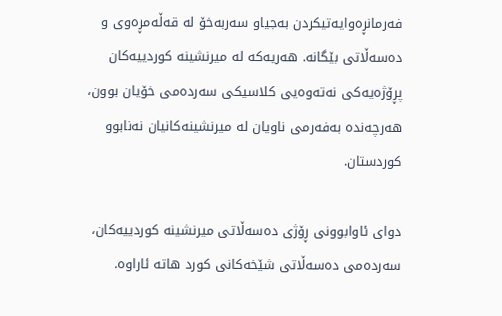فه‌رمانڕه‌وایه‌تیكردن به‌جیاو سه‌ربه‌خۆ له‌ قه‌ڵه‌مڕه‌وی و ده‌سه‌ڵاتی بێگانه. هه‌ریه‌كه‌ له‌ میرنشینه‌ كوردییه‌كان پڕۆژه‌یه‌كی نەتەوەیی كلاسیكی سه‌رده‌می خۆیان بوون، هه‌رچه‌نده‌ به‌فه‌رمی ناویان له‌ میرنشینه‌كانیان نه‌نابوو كوردستان.

دوای ئاوابوونی ڕۆژی ده‌سه‌ڵاتی میرنشینه‌ كوردییه‌كان، سه‌رده‌می ده‌سه‌ڵاتی شێخه‌كانی كورد هاته‌ ئاراوه‌.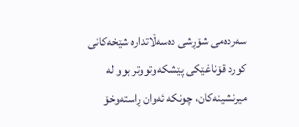سه‌رده‌می شۆڕشی ده‌سه‌ڵاتداره‌ شێخه‌كانی كورد قۆناغێكی پێشكه‌وتووتر بوو له‌ میرنشینه‌كان، چونكه‌ ئه‌وان ڕاسته‌وخۆ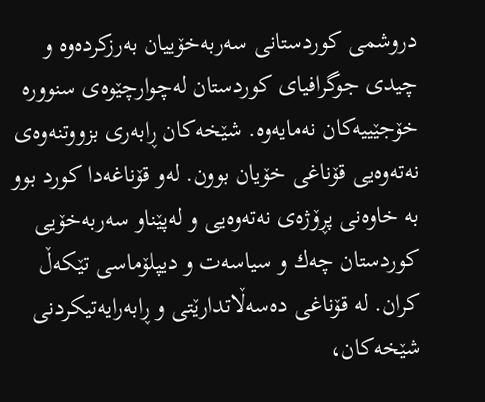دروشمی كوردستانی سه‌ربه‌خۆییان به‌رزكرده‌وه‌ و چیدی جوگرافیای كوردستان له‌چوارچێوه‌ی سنووره‌ خۆجێییەکان نه‌مایه‌وه‌. شێخه‌كان ڕابه‌ری بزووتنه‌وه‌ی نەتەوەیی قۆناغی خۆیان بوون. له‌و قۆناغه‌دا كورد بوو به‌‌ خاوه‌نی پڕۆژه‌ی نه‌ته‌وه‌یی و له‌پێناو سه‌ربه‌خۆیی كوردستان چه‌ك و سیاسه‌ت و دیپلۆماسی تێكه‌ڵ كران. له‌ قۆناغی ده‌سه‌ڵاتدارێتی و ڕابه‌رایه‌تیكردنی شێخه‌كان،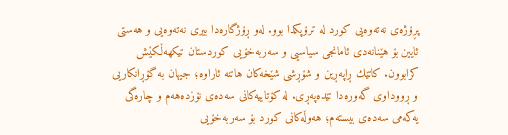پڕۆژه‌ی نەتەوەیی كورد له‌ ترۆپكدا بوو. له‌و ڕۆژگاره‌دا بیری نه‌ته‌وه‌یی و هه‌ستی ئایین بۆ هێنانه‌دی ئامانجی سیاسیی و سه‌ربه‌خۆیی كوردستان تیكهه‌ڵكێش كرابوون. كاتێك ڕاپه‌ڕین و شۆڕشی شێخه‌كان هاتنه‌ ئاراوه‌؛ جیهان به‌ گۆڕانكاریی و ڕووداوی گه‌وره‌دا‌ تێده‌په‌ڕی. له‌ كۆتاییه‌كانی سه‌ده‌ی نۆزده‌هه‌م و چاره‌گی یه‌كه‌می سه‌ده‌ی بیسته‌م؛ هه‌وڵه‌كانی كورد بۆ سه‌ربه‌خۆیی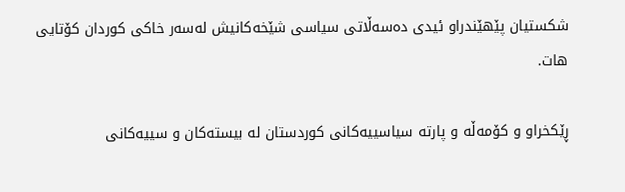شكستیان پێهێندراو ئیدی ده‌سه‌ڵاتی سیاسی شێخه‌كانیش له‌سه‌ر خاكی كوردان كۆتایی هات.

ڕێكخراو و كۆمه‌ڵه‌ و پارته‌ سیاسییه‌كانی كوردستان له‌ بیسته‌كان و سییه‌كانی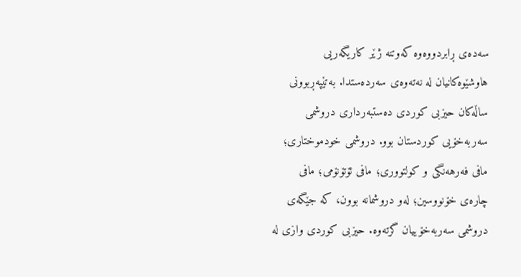سه‌ده‌ی ڕابردووه‌وه‌ كه‌وتنه‌ ژێر كاریگه‌ریی هاوشێوه‌كانیان له‌ نه‌ته‌وه‌ی سه‌رده‌ستدا. به‌تێپه‌ڕبوونی ساڵه‌كان حیزبی كوردی ده‌ستبه‌رداری دروشمی سه‌ربه‌خۆیی كوردستان بوو. دروشمی خودموختاری؛ مافی فەرهەنگی و كو‌لتووری؛ مافی ئۆتۆنۆمی؛ مافی چاره‌ی خۆنووسین؛ له‌و دروشمانه‌ بوون، كه‌ جێگه‌ی دروشمی سه‌ربه‌خۆییان گرته‌وه‌. حیزبی كوردی وازی له‌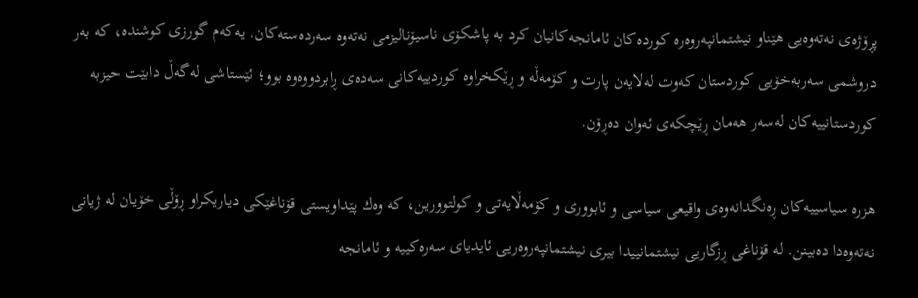پڕۆژه‌ی نه‌ته‌وه‌یی هێناو نیشتمانپەروەرە‌ كورده‌كان ئامانجه‌كانیان كرد به‌ پاشكۆی ناسیۆنالیزمی نه‌ته‌وه‌ سه‌رده‌سته‌كان. یه‌كه‌م گورزی كوشنده‌، كه‌ به‌ر دروشمی سه‌ربه‌خۆیی كوردستان كه‌وت له‌لایه‌ن پارت و كۆمه‌ڵه‌ و ڕێكخراوه‌ كوردییه‌كانی سه‌ده‌ی ڕابردووه‌وه‌ بوو؛ ئێستاشی له‌گه‌ڵ دابێت حیزبه‌ كوردستانییه‌كان له‌سه‌ر هه‌مان ڕێچكه‌ی ئه‌وان ده‌ڕۆن.

هزره‌ سیاسییه‌كان ڕه‌نگدانه‌وه‌ی واقیعی سیاسی و ئابووری و كۆمه‌ڵایه‌تی و كو‌لتوورین‌، كه‌ وه‌ك پێداویستی قۆناغێكی دیاریكراو ڕۆڵی خۆیان له ‌ژیانی نه‌ته‌وه‌دا ده‌بینن. له‌ قۆناغی ڕزگاریی نیشتمانییدا بیری نیشتمانپەروەریی ئایدیای سه‌ره‌كییه‌ و ئامانجه‌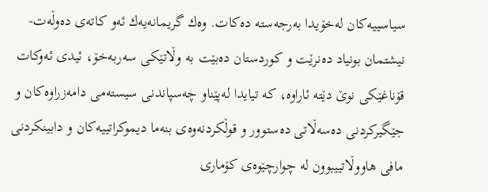سیاسییه‌كان له‌خۆیدا به‌رجه‌سته‌ ده‌كات. وه‌ك گریمانه‌یه‌ك ئه‌و كاته‌ی ده‌وڵه‌ت-نیشتمان بونیاد ده‌نرێت و كوردستان ده‌بێت به‌ وڵاتێكی سه‌ربه‌خۆ، ئیدی ئه‌وكات قۆناغێكی نوێ دێته‌ ئاراوه‌، كه‌ تیایدا له‌پێناو چه‌سپاندنی سیستەمی دامه‌زراوه‌كان و جێگیركردنی ده‌سه‌ڵاتی ده‌ستوور و قوڵكردنه‌وه‌ی بنه‌ما دیموكراتییه‌كان و دابینكردنی مافی هاووڵاتییبوون له ‌چوارچێوه‌ی كۆماری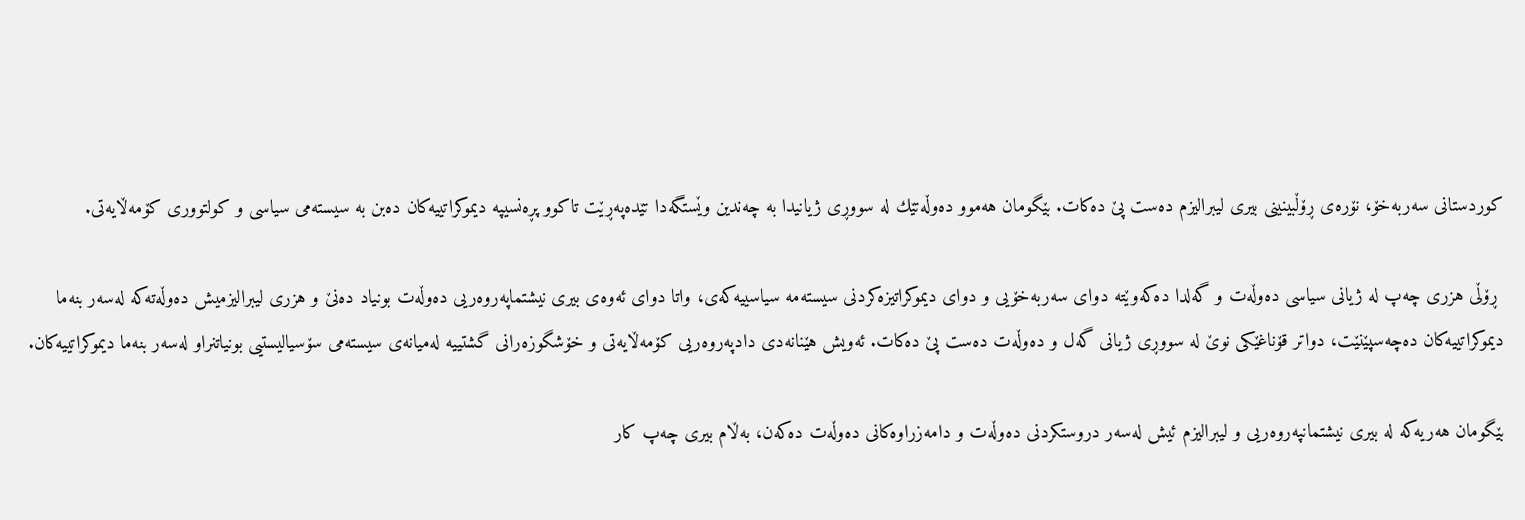كوردستانی سه‌ربه‌خۆ، نۆره‌ی ڕۆڵبینینی بیری لیبرالیزم ده‌ست پێ ده‌كات. بێگومان هه‌موو ده‌وڵه‌تێك له ‌سووڕی ژیانیدا به‌ چه‌ندین وێستگه‌دا تێده‌په‌ڕێت تاكوو پڕه‌نسیپه‌ دیموكراتییه‌كان ده‌بن به‌ سیستەمی سیاسی و كو‌لتووری كۆمه‌ڵایه‌تی.

 ڕۆڵی هزری چه‌پ له ‌ژیانی سیاسی ده‌وڵه‌ت و گه‌لدا ده‌كه‌وێته‌ دوای سه‌ربه‌خۆیی و دوای دیموكراتیزه‌كردنی سیستەمه‌ سیاسییه‌كه‌ی، واتا دوای ئه‌وه‌ی بیری نیشتماپەروەریی ده‌وڵه‌ت بونیاد ده‌نێ و هزری لیبرالیزمیش ده‌وڵه‌ته‌كه‌ له‌سه‌ر بنه‌ما دیموكراتییه‌كان ده‌چه‌سپێنێت، دواتر قۆناغێكی نوێ له‌ سووڕی ژیانی گه‌ل و ده‌وڵه‌ت ده‌ست پێ ده‌كات. ئه‌ویش هێنانه‌دی دادپەروەریی كۆمه‌ڵایه‌تی و خۆشگوزه‌رانی گشتییه‌ له‌میانه‌ی سیستەمی سۆسیالیستیی بونیاتنراو له‌سه‌ر بنه‌ما دیموكراتییه‌كان.

بێگومان هه‌ریه‌كه‌ له‌ بیری نیشتمانپەروەریی و لیبرالیزم ئیش له‌سه‌ر دروستكردنی ده‌وڵه‌ت و دامه‌زراوه‌كانی ده‌وڵه‌ت ده‌كه‌ن، به‌ڵام بیری چه‌پ كار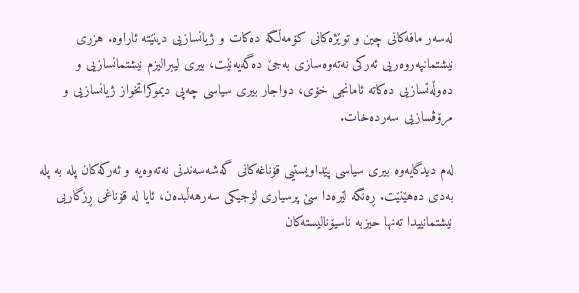له‌سه‌ر مافه‌كانی چین و توێژه‌كانی كۆمه‌ڵگه‌ ده‌كات و ژیانسازیی دینێته‌ ئاراوه‌. هزری نیشتمانپەروەریی ئه‌ركی نەتەوەسازی به‌جێ ده‌گه‌یه‌نێت، بیری لیبرالیزم نیشتمانسازیی و ده‌وڵه‌تسازیی ده‌كاته‌ ئامانجی خۆی، دواجار بیری سیاسی چه‌پی دیموكراتخواز ژیانسازیی و مرۆڤسازیی سه‌رده‌خات.

له‌م دیدگایه‌وه‌ بیری سیاسی پێداویستیی قۆناغه‌كانی گه‌شه‌سه‌ندنی نه‌ته‌وه‌یه و ئه‌ركه‌كان پله‌ به ‌پله‌ به‌دی ده‌هێنێت. ڕه‌نگه‌ لێره‌دا سێ پرسیاری لۆجیكی سه‌رهه‌ڵبده‌ن، ئایا له‌ قۆناغی ڕزگاریی نیشتمانییدا ته‌نها حیزبه‌ ناسیۆنالیسته‌كان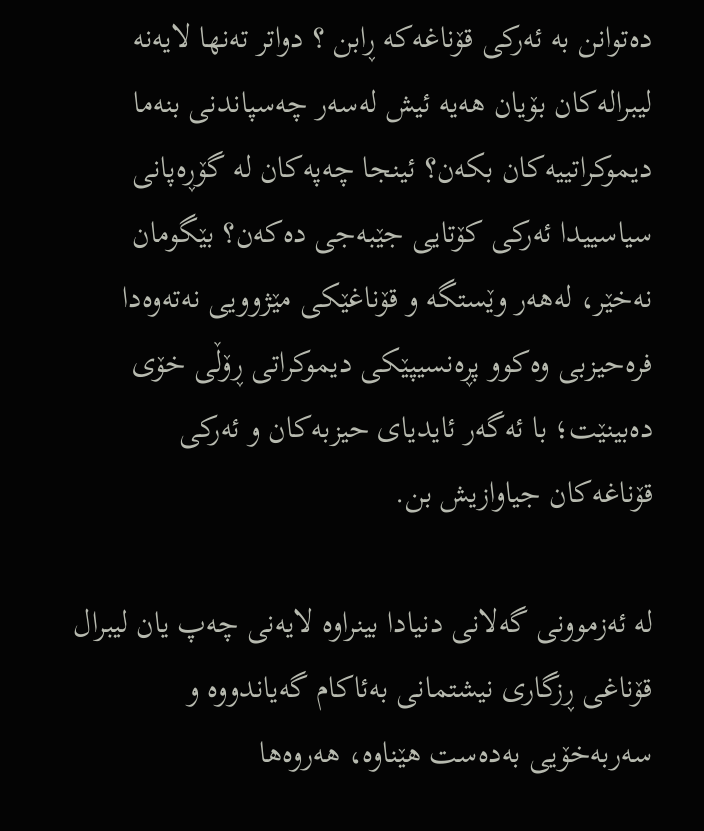ده‌توانن به‌ ئه‌ركی قۆناغه‌كه‌ ڕابن ؟ دواتر ته‌نها لایه‌نه‌ لیبراله‌كان بۆیان هه‌یه‌ ئیش له‌سه‌ر چه‌سپاندنی بنه‌ما دیموكراتییه‌كان بكه‌ن؟ ئینجا چه‌په‌كان له‌ گۆڕه‌پانی سیاسییدا ئه‌ركی كۆتایی جێبه‌جی ده‌كه‌ن؟ بێگومان نه‌خێر، له‌هه‌ر وێستگه‌ و قۆناغێكی مێژوویی نه‌ته‌وه‌دا فره‌حیزبی وه‌كوو پڕه‌نسیپێكی دیموكراتی ڕۆڵی خۆی ده‌بینێت؛ با ئه‌گه‌ر ئایدیای حیزبه‌كان و ئه‌ركی قۆناغه‌كان جیاوازیش بن.

له‌ ئه‌زموونی گه‌لانی دنیادا بینراوه‌ لایه‌نی چه‌پ یان لیبرال قۆناغی ڕزگاری نیشتمانی به‌ئاكام گه‌یاندووه‌ و سه‌ربه‌خۆیی به‌ده‌ست هێناوه‌، هه‌روه‌ها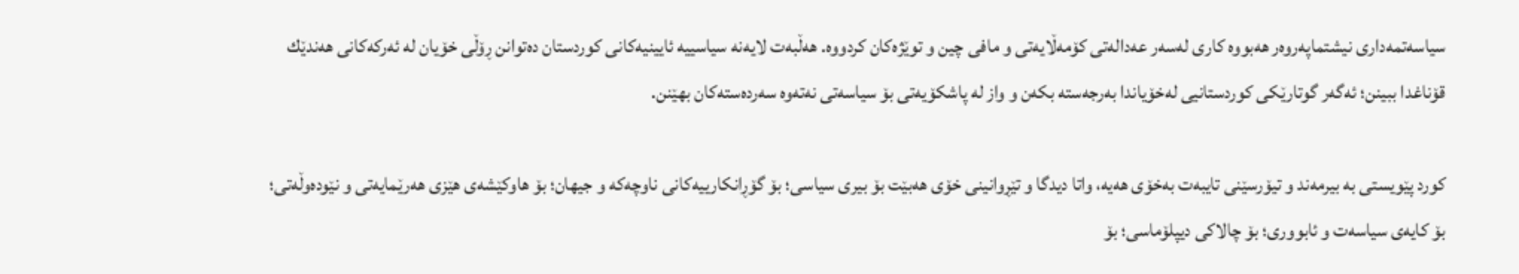سیاسه‌تمه‌داری نیشتماپەروەر هه‌بووه‌ كاری له‌سه‌ر عه‌داله‌تی كۆمه‌ڵایه‌تی و مافی چین و توێژه‌كان كردووه‌. هه‌ڵبه‌ت لایه‌نه‌ سیاسییه‌ ئایینیه‌كانی كوردستان ده‌توانن ڕۆڵی خۆیان له‌ ئه‌ركه‌كانی هه‌ندێك قۆناغدا ببینن؛ ئه‌گه‌ر گوتارێكی كوردستانیی له‌خۆیاندا به‌رجه‌سته‌ بكه‌ن و واز له‌ پاشكۆیه‌تی بۆ سیاسه‌تی نه‌ته‌وه‌ سه‌رده‌سته‌كان بهێنن.

كورد پێویستی به‌ بیرمه‌ند و تیۆرسێنی تایبه‌ت به‌خۆی هه‌یه‌، واتا دیدگا و تێڕوانینی خۆی هه‌بێت بۆ بیری سیاسی؛ بۆ گۆڕانكارییه‌كانی ناوچه‌كه‌ و جیهان؛ بۆ هاوكێشه‌ی هێزی هه‌رێمایه‌تی و نێوده‌وڵه‌تی؛ بۆ كایه‌ی سیاسه‌ت و ئابووری؛ بۆ چالاكی دیپلۆماسی؛ بۆ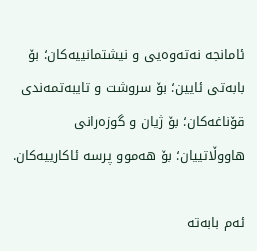ئامانجه‌ نه‌ته‌وه‌یی و نیشتمانییه‌كان؛ بۆ بابه‌تی ئایین؛ بۆ سروشت و تایبه‌تمه‌ندی قۆناغه‌كان؛ بۆ ژیان و گوزه‌رانی هاووڵاتییان؛ بۆ هه‌موو پرسه‌ ئاکارییەکان.

ئەم بابەتە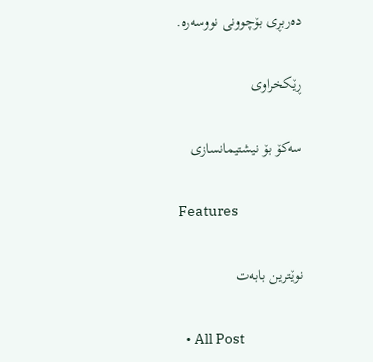دەربڕی بۆچوونی نووسەرە.

ڕێکخراوی

سەکۆ بۆ نیشتیمانسازی

Features

نوێترین بابەت

  • All Post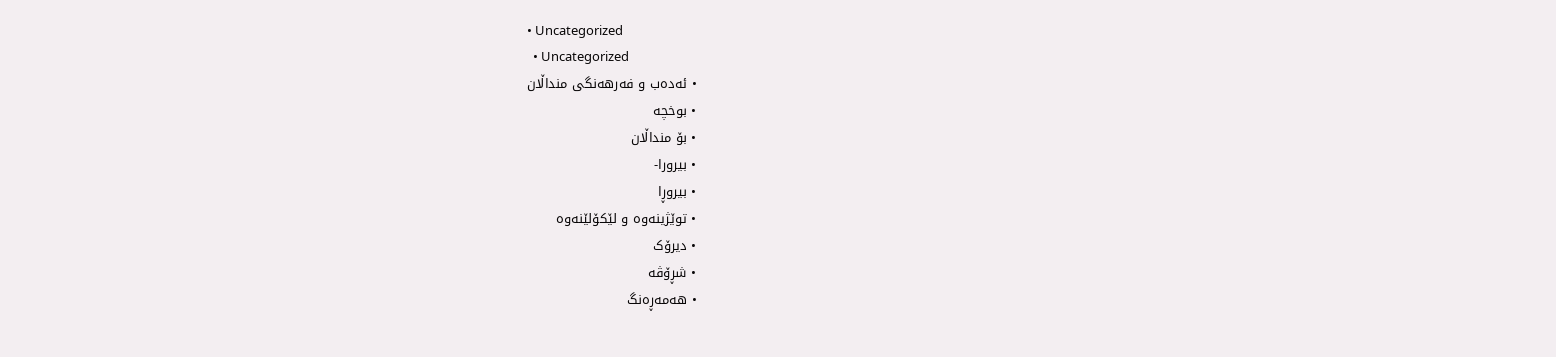• Uncategorized
  • Uncategorized
  • ئەدەب و فەرهەنگی منداڵان
  • بوخچە
  • بۆ منداڵان
  • بیرورا-
  • بیروڕا
  • توێژینەوە و لێکۆلێنەوە
  • دیرۆک
  • شڕۆڤە
  • هەمەڕەنگ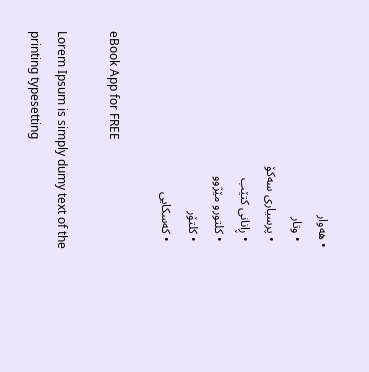• هەوار
  • وتار
  • پرسیاری سەکۆ
  • ڕانانی کتێب
  • کلتورو مێژوو
  • کلتۆر
  • کەسکایی

eBook App for FREE

Lorem Ipsum is simply dumy text of the printing typesetting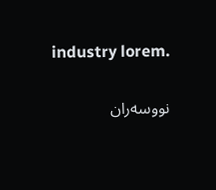industry lorem.

نووسەران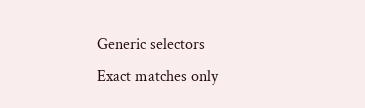Generic selectors
Exact matches only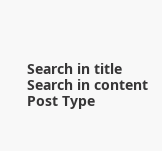Search in title
Search in content
Post Type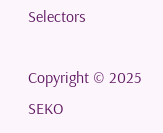Selectors

Copyright © 2025 SEKO